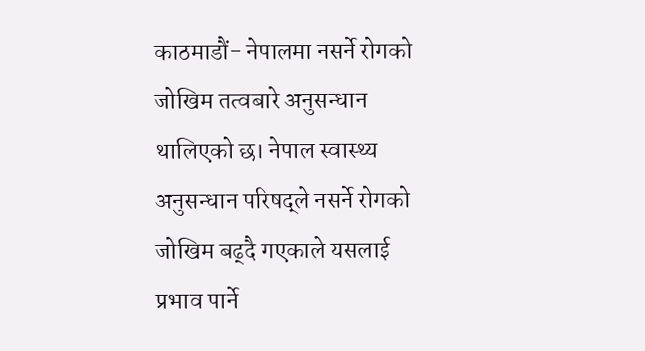काठमाडौं- नेपालमा नसर्ने रोगको जोखिम तत्वबारे अनुसन्धान थालिएको छ। नेपाल स्वास्थ्य अनुसन्धान परिषद्ले नसर्ने रोगको जोखिम बढ्दै गएकाले यसलाई प्रभाव पार्ने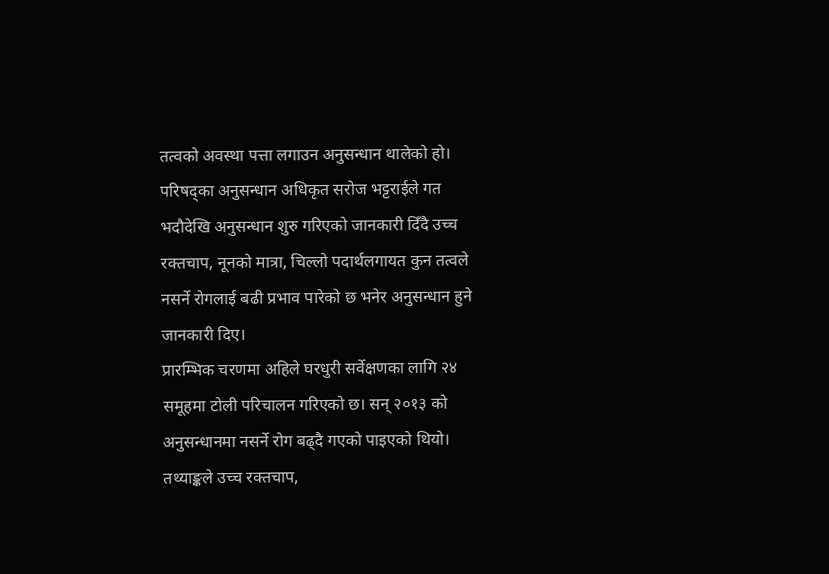तत्वको अवस्था पत्ता लगाउन अनुसन्धान थालेको हो।
परिषद्का अनुसन्धान अधिकृत सरोज भट्टराईले गत भदौदेखि अनुसन्धान शुरु गरिएको जानकारी दिँदै उच्च रक्तचाप, नूनको मात्रा, चिल्लो पदार्थलगायत कुन तत्वले नसर्ने रोगलाई बढी प्रभाव पारेको छ भनेर अनुसन्धान हुने जानकारी दिए।
प्रारम्भिक चरणमा अहिले घरधुरी सर्वेक्षणका लागि २४ समूहमा टोली परिचालन गरिएको छ। सन् २०१३ को अनुसन्धानमा नसर्ने रोग बढ्दै गएको पाइएको थियो। तथ्याङ्कले उच्च रक्तचाप,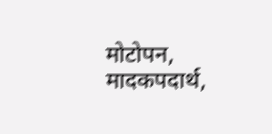मोटोपन, मादकपदार्थ,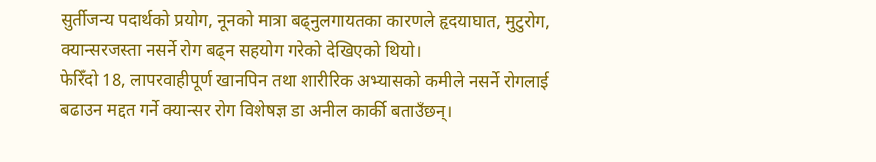सुर्तीजन्य पदार्थको प्रयोग, नूनको मात्रा बढ्नुलगायतका कारणले हृदयाघात, मुटुरोग, क्यान्सरजस्ता नसर्ने रोग बढ्न सहयोग गरेको देखिएको थियो।
फेरिँदो 18, लापरवाहीपूर्ण खानपिन तथा शारीरिक अभ्यासको कमीले नसर्ने रोगलाई बढाउन मद्दत गर्ने क्यान्सर रोग विशेषज्ञ डा अनील कार्की बताउँछन्।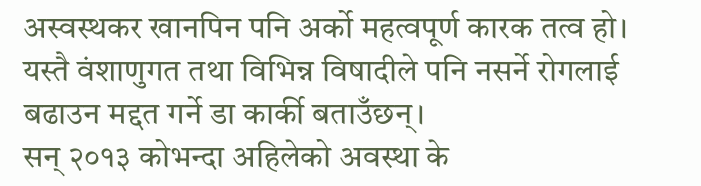अस्वस्थकर खानपिन पनि अर्को महत्वपूर्ण कारक तत्व हो। यस्तै वंशाणुगत तथा विभिन्न विषादीले पनि नसर्ने रोगलाई बढाउन मद्दत गर्ने डा कार्की बताउँछन्।
सन् २०१३ कोभन्दा अहिलेको अवस्था के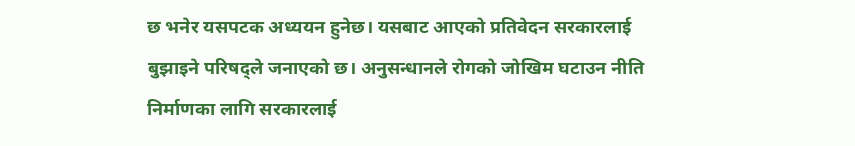छ भनेर यसपटक अध्ययन हुनेछ। यसबाट आएको प्रतिवेदन सरकारलाई बुझाइने परिषद्ले जनाएको छ। अनुसन्धानले रोगको जोखिम घटाउन नीति निर्माणका लागि सरकारलाई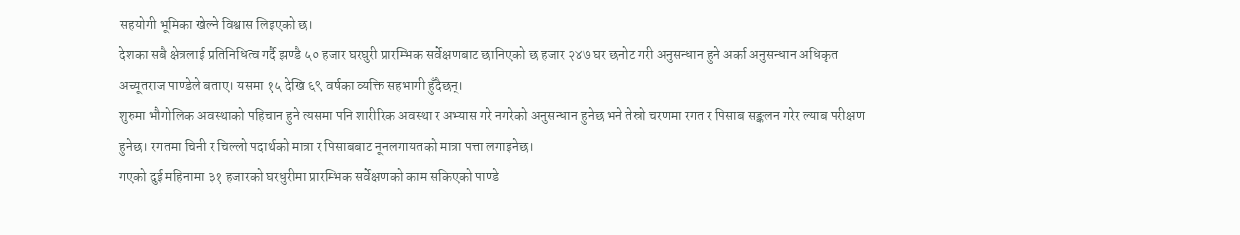सहयोगी भूमिका खेल्ने विश्वास लिइएको छ।
देशका सबै क्षेत्रलाई प्रतिनिधित्व गर्दै झण्डै ५० हजार घरघुरी प्रारम्भिक सर्वेक्षणबाट छानिएको छ हजार २४७ घर छनोट गरी अनुसन्धान हुने अर्का अनुसन्धान अधिकृत अच्यूतराज पाण्डेले बताए। यसमा १५ देखि ६९ वर्षका व्यक्ति सहभागी हुँदैछन्।
शुरुमा भौगोलिक अवस्थाको पहिचान हुने त्यसमा पनि शारीरिक अवस्था र अभ्यास गरे नगरेको अनुसन्धान हुनेछ भने तेस्रो चरणमा रगत र पिसाब सङ्कलन गरेर ल्याब परीक्षण हुनेछ। रगतमा चिनी र चिल्लो पदार्थको मात्रा र पिसाबबाट नूनलगायतको मात्रा पत्ता लगाइनेछ।
गएको दुई महिनामा ३१ हजारको घरधुरीमा प्रारम्भिक सर्वेक्षणको काम सकिएको पाण्डे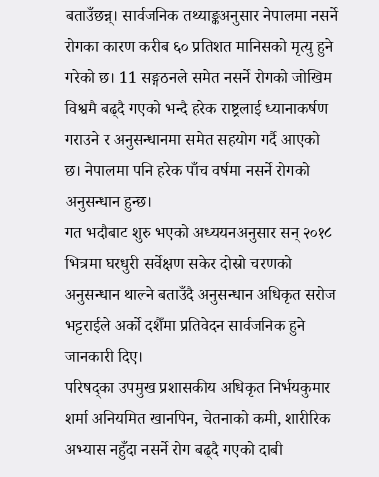बताउँछन्न्। सार्वजनिक तथ्याङ्कअनुसार नेपालमा नसर्ने रोगका कारण करीब ६० प्रतिशत मानिसको मृत्यु हुने गरेको छ। 11 सङ्गठनले समेत नसर्ने रोगको जोखिम विश्वमै बढ्दै गएको भन्दै हरेक राष्ट्रलाई ध्यानाकर्षण गराउने र अनुसन्धानमा समेत सहयोग गर्दै आएको छ। नेपालमा पनि हरेक पाँच वर्षमा नसर्ने रोगको अनुसन्धान हुन्छ।
गत भदौबाट शुरु भएको अध्ययनअनुसार सन् २०१८ भित्रमा घरधुरी सर्वेक्षण सकेर दोस्रो चरणको अनुसन्धान थाल्ने बताउँदै अनुसन्धान अधिकृत सरोज भट्टराईले अर्को दशैँमा प्रतिवेदन सार्वजनिक हुने जानकारी दिए।
परिषद्का उपमुख प्रशासकीय अधिकृत निर्भयकुमार शर्मा अनियमित खानपिन, चेतनाको कमी, शारीरिक अभ्यास नहुँदा नसर्ने रोग बढ्दै गएको दाबी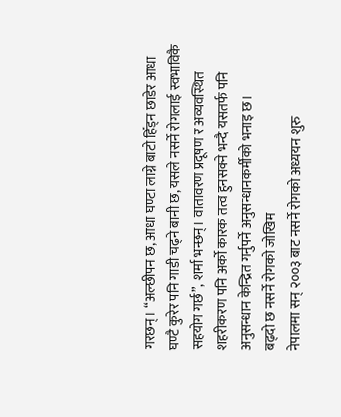गरछन्। “अल्छीपन छ, आधा घण्टा लाग्ने बाटो हिँड्न छाडेर आधा घण्टै कुरेर पनि गाडी चढ्ने बानी छ, यसले नसर्ने रोगलाई स्वभाविकै सहयोग गर्छ”, शर्मा भन्छन्। वातावरण प्रदूषण र अव्यवस्थित शहरीकरण पनि अर्को कारक तत्व हुनसक्ने भन्दै यसतर्फ पनि अनुसन्धान केन्द्रित गर्नुपर्ने अनुसन्धानकर्मीको भनाइ छ।
बढ्दो छ नसर्ने रोगको जोखिम
नेपालमा सन् २००३ बाट नसर्ने रोगको अध्ययन शुरु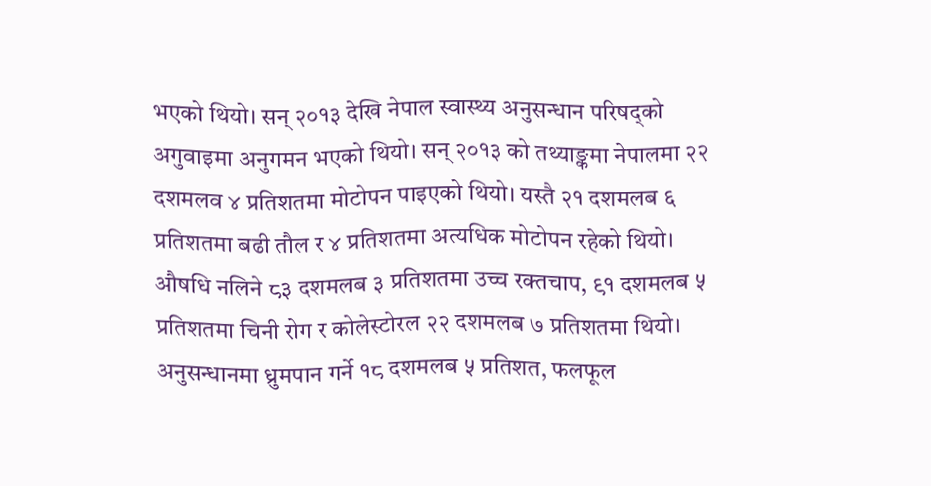भएको थियो। सन् २०१३ देखि नेपाल स्वास्थ्य अनुसन्धान परिषद्को अगुवाइमा अनुगमन भएको थियो। सन् २०१३ को तथ्याङ्कमा नेपालमा २२ दशमलव ४ प्रतिशतमा मोटोपन पाइएको थियो। यस्तै २१ दशमलब ६ प्रतिशतमा बढी तौल र ४ प्रतिशतमा अत्यधिक मोटोपन रहेको थियो।
औषधि नलिने ८३ दशमलब ३ प्रतिशतमा उच्च रक्तचाप, ९१ दशमलब ५ प्रतिशतमा चिनी रोग र कोलेस्टोरल २२ दशमलब ७ प्रतिशतमा थियो। अनुसन्धानमा ध्रुमपान गर्ने १८ दशमलब ५ प्रतिशत, फलफूल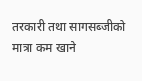तरकारी तथा सागसब्जीको मात्रा कम खाने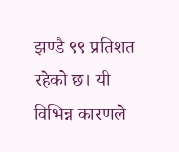झण्डै ९९ प्रतिशत रहेको छ। यी विभिन्न कारणले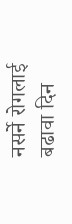नसर्ने रोगलाई बढावा दिन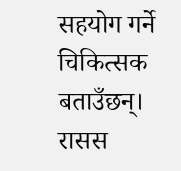सहयोग गर्ने चिकित्सक बताउँछन्। रासस